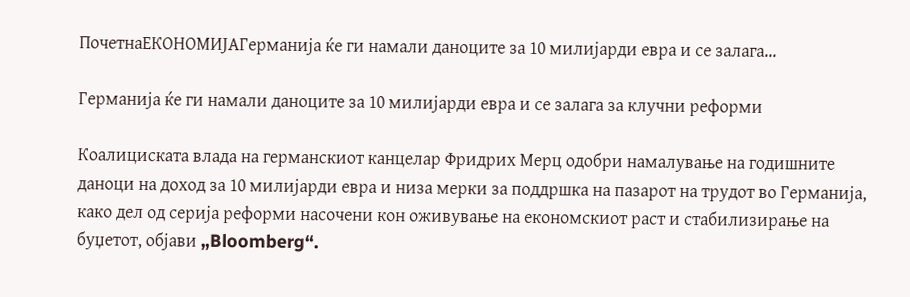ПочетнаЕКОНОМИЈАГерманија ќе ги намали даноците за 10 милијарди евра и се залага...

Германија ќе ги намали даноците за 10 милијарди евра и се залага за клучни реформи

Коалициската влада на германскиот канцелар Фридрих Мерц одобри намалување на годишните даноци на доход за 10 милијарди евра и низа мерки за поддршка на пазарот на трудот во Германија, како дел од серија реформи насочени кон оживување на економскиот раст и стабилизирање на буџетот, објави „Bloomberg“.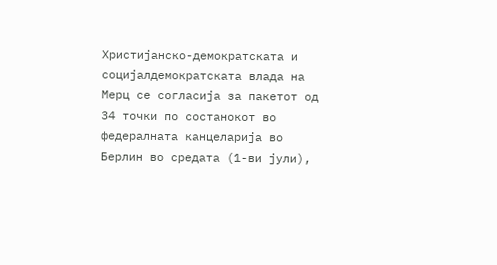Христијанско-демократската и социјалдемократската влада на Мерц се согласија за пакетот од 34 точки по состанокот во федералната канцеларија во Берлин во средата (1-ви јули),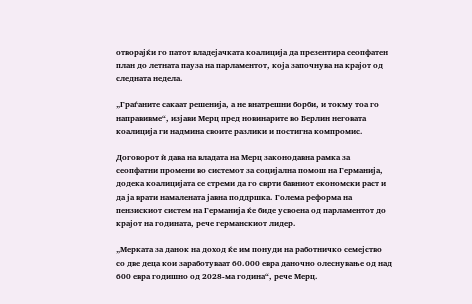отворајќи го патот владејачката коалиција да презентира сеопфатен план до летната пауза на парламентот, која започнува на крајот од следната недела.

„Граѓаните сакаат решенија, а не внатрешни борби, и токму тоа го направивме“, изјави Мерц пред новинарите во Берлин неговата коалиција ги надмина своите разлики и постигна компромис.

Договорот ѝ дава на владата на Мерц законодавна рамка за сеопфатни промени во системот за социјална помош на Германија, додека коалицијата се стреми да го сврти бавниот економски раст и да ја врати намалената јавна поддршка. Голема реформа на пензискиот систем на Германија ќе биде усвоена од парламентот до крајот на годината, рече германскиот лидер.

„Мерката за данок на доход ќе им понуди на работничко семејство со две деца кои заработуваат 60.000 евра даночно олеснување од над 600 евра годишно од 2028-ма година“, рече Мерц.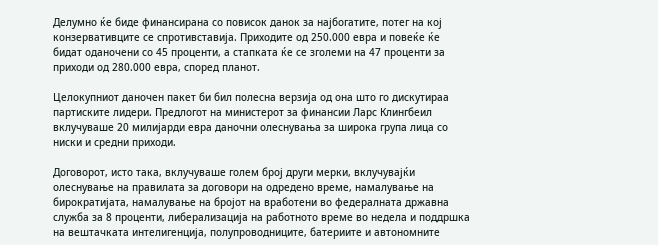Делумно ќе биде финансирана со повисок данок за најбогатите, потег на кој конзервативците се спротивставија. Приходите од 250.000 евра и повеќе ќе бидат оданочени со 45 проценти, а стапката ќе се зголеми на 47 проценти за приходи од 280.000 евра, според планот.

Целокупниот даночен пакет би бил полесна верзија од она што го дискутираа партиските лидери. Предлогот на министерот за финансии Ларс Клингбеил вклучуваше 20 милијарди евра даночни олеснувања за широка група лица со ниски и средни приходи.

Договорот, исто така, вклучуваше голем број други мерки, вклучувајќи олеснување на правилата за договори на одредено време, намалување на бирократијата, намалување на бројот на вработени во федералната државна служба за 8 проценти, либерализација на работното време во недела и поддршка на вештачката интелигенција, полупроводниците, батериите и автономните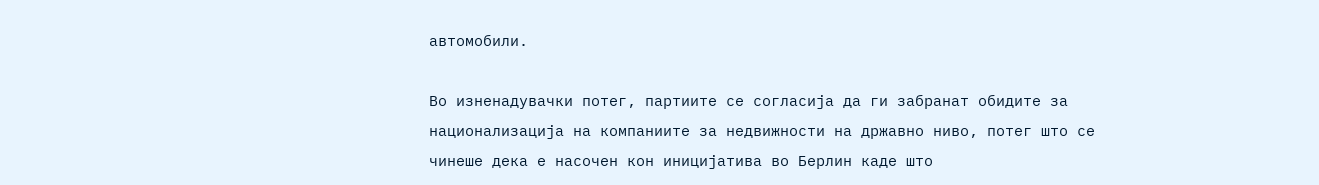автомобили.

Во изненадувачки потег, партиите се согласија да ги забранат обидите за национализација на компаниите за недвижности на државно ниво, потег што се чинеше дека е насочен кон иницијатива во Берлин каде што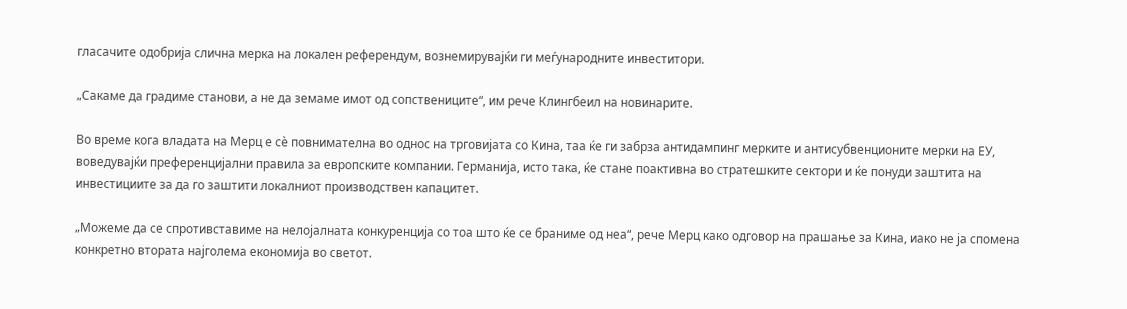гласачите одобрија слична мерка на локален референдум, вознемирувајќи ги меѓународните инвеститори.

„Сакаме да градиме станови, а не да земаме имот од сопствениците“, им рече Клингбеил на новинарите.

Во време кога владата на Мерц е сè повнимателна во однос на трговијата со Кина, таа ќе ги забрза антидампинг мерките и антисубвенционите мерки на ЕУ, воведувајќи преференцијални правила за европските компании. Германија, исто така, ќе стане поактивна во стратешките сектори и ќе понуди заштита на инвестициите за да го заштити локалниот производствен капацитет.

„Можеме да се спротивставиме на нелојалната конкуренција со тоа што ќе се браниме од неа“, рече Мерц како одговор на прашање за Кина, иако не ја спомена конкретно втората најголема економија во светот.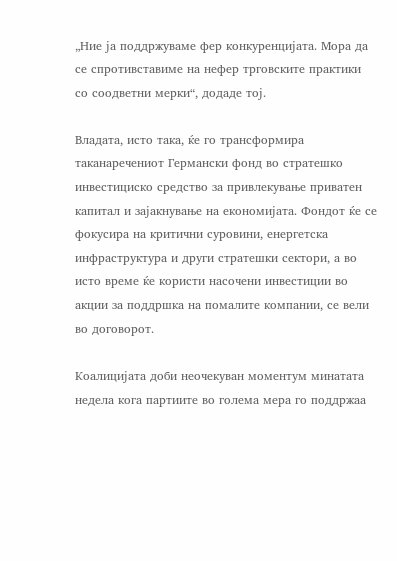„Ние ја поддржуваме фер конкуренцијата. Мора да се спротивставиме на нефер трговските практики со соодветни мерки“, додаде тој.

Владата, исто така, ќе го трансформира таканаречениот Германски фонд во стратешко инвестициско средство за привлекување приватен капитал и зајакнување на економијата. Фондот ќе се фокусира на критични суровини, енергетска инфраструктура и други стратешки сектори, а во исто време ќе користи насочени инвестиции во акции за поддршка на помалите компании, се вели во договорот.

Коалицијата доби неочекуван моментум минатата недела кога партиите во голема мера го поддржаа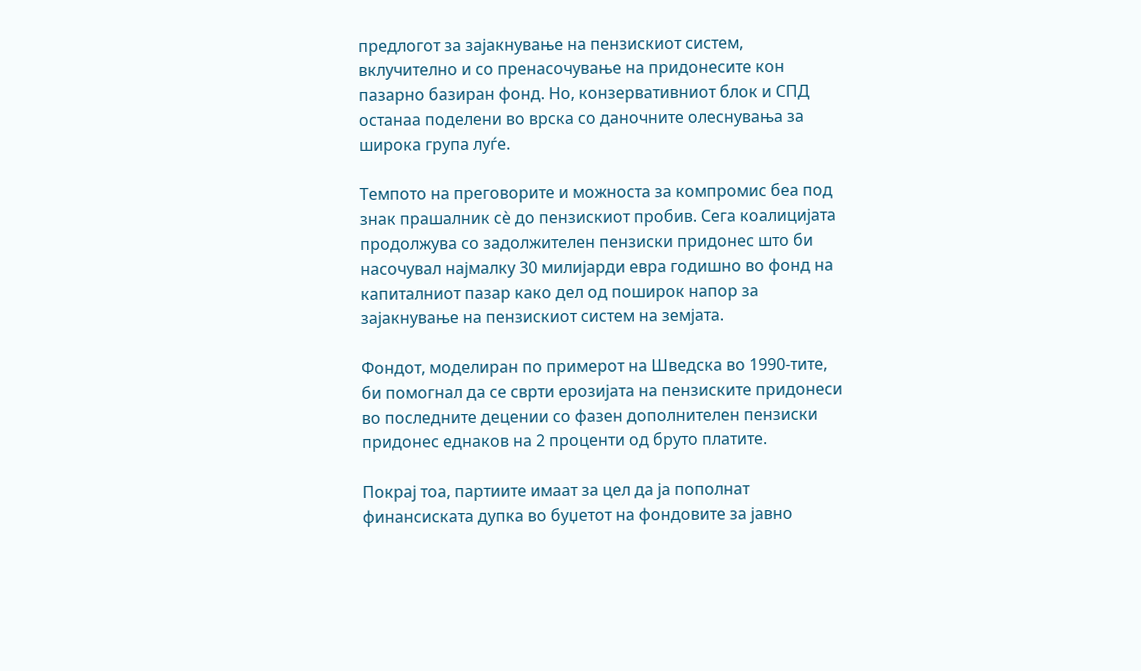предлогот за зајакнување на пензискиот систем, вклучително и со пренасочување на придонесите кон пазарно базиран фонд. Но, конзервативниот блок и СПД останаа поделени во врска со даночните олеснувања за широка група луѓе.

Темпото на преговорите и можноста за компромис беа под знак прашалник сè до пензискиот пробив. Сега коалицијата продолжува со задолжителен пензиски придонес што би насочувал најмалку 30 милијарди евра годишно во фонд на капиталниот пазар како дел од поширок напор за зајакнување на пензискиот систем на земјата.

Фондот, моделиран по примерот на Шведска во 1990-тите, би помогнал да се сврти ерозијата на пензиските придонеси во последните децении со фазен дополнителен пензиски придонес еднаков на 2 проценти од бруто платите.

Покрај тоа, партиите имаат за цел да ја пополнат финансиската дупка во буџетот на фондовите за јавно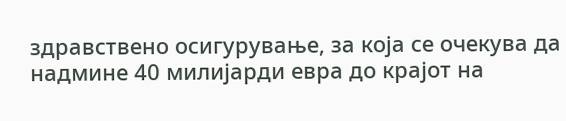здравствено осигурување, за која се очекува да надмине 40 милијарди евра до крајот на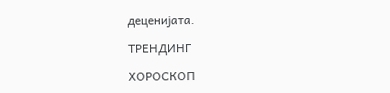деценијата.

ТРЕНДИНГ

ХОРОСКОП